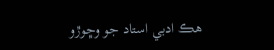هڪ ادبي استاد جو وڇوڙو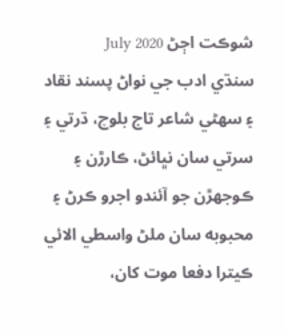شوڪت اڄڻ July 2020
سنڌي ادب جي نواڻ پسند نقاد ۽ سهڻي شاعر تاج بلوچ، ڌرتي ۽ سرتي سان نڀائڻ، ڪارڙن ۽ ڪوجهڙن جو آئندو اجرو ڪرڻ ۽ محبوبه سان ملڻ واسطي الائي ڪيترا دفعا موت کان،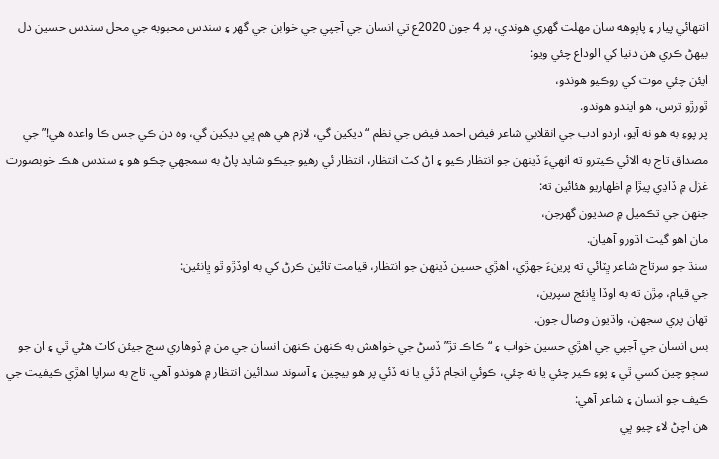انتهائي پيار ۽ پاٻوهه سان مهلت گهري هوندي، پر 4 جون 2020ع تي انسان جي آجپي جي خوابن جي گهر ۽ سندس محبوبه جي محل سندس حسين دل بيهڻ ڪري هن دنيا کي الوداع چئي ويو:
ايئن چئي موت کي روڪيو هوندو،
ٿورڙو ترس، هو ايندو هوندو.
پر پوءِ به هو نه آيو، اردو ادب جي انقلابي شاعر فيض احمد فيض جي نظم “ديکين گي، لازم هي هم ڀي ديکين گي، وه دن ڪي جس ڪا واعده هي!” جي مصداق تاج به الائي ڪيترو ته انهيءَ ڏينهن جو انتظار ڪيو ۽ اڻ کٽ انتظار، انتظار ئي رهيو جيڪو شايد پاڻ به سمجهي چڪو هو ۽ سندس هڪ خوبصورت غزل ۾ ڏاڍي پيڙا ۾ اظهاريو هئائين ته:
جنهن جي تڪميل ۾ صديون گهرجن،
مان اهو گيت اڌورو آهيان.
سنڌ جو سرتاج شاعر ڀٽائي ته پرينءَ جهڙي، اهڙي حسين ڏينهن جو انتظار، قيامت تائين ڪرڻ کي به اوڏڙو ٿو ڀانئين:
جي قيام، مِڙن ته به اوڏا ڀانئج سپرين،
تهان پري سجهن، واڌيون وصال جون.
بس انسان جي آجپي جي اهڙي حسين خواب ۽ “ڪاڪ تڙ” ڏسڻ جي خواهش به ڪنهن ڪنهن انسان جي من ۾ ڏوهاري سچ جيئن کاٽ هڻي ٿي ۽ ان جو سڄو چين کسي ٿي ۽ پوءِ ڪير چئي يا نه چئي، ڪوئي انجام ڏئي يا نه ڏئي پر هو بيچين ۽ آسوند سدائين انتظار ۾ هوندو آهي. تاج به سراپا اهڙي ڪيفيت جي ڪيف جو انسان ۽ شاعر آهي:
هن اچڻ لاءِ چيو ڀي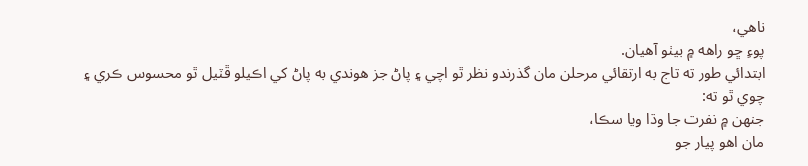ناهي،
پوءِ ڇو راهه ۾ بيٺو آهيان.
ابتدائي طور ته تاج به ارتقائي مرحلن مان گذرندو نظر ٿو اچي ۽ پاڻ جز هوندي به پاڻ کي اڪيلو ڦٽيل ٿو محسوس ڪري ۽ چوي ٿو ته:
جنهن ۾ نفرت جا وڌا ويا سڪا،
مان اهو پيار جو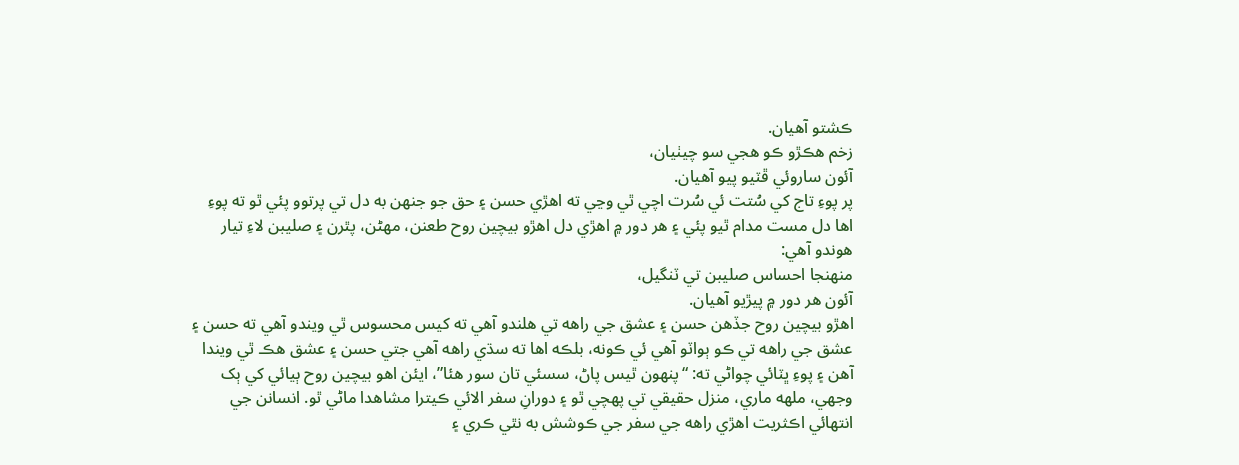ڪشتو آهيان.
زخم هڪڙو ڪو هجي سو چيٺيان،
آئون ساروئي ڦٽيو پيو آهيان.
پر پوءِ تاج کي سُتت ئي سُرت اچي ٿي وڃي ته اهڙي حسن ۽ حق جو جنهن به دل تي پرتوو پئي ٿو ته پوءِ اها دل مست مدام ٿيو پئي ۽ هر دور ۾ اهڙي دل اهڙو بيچين روح طعنن، مهڻن، پٿرن ۽ صليبن لاءِ تيار هوندو آهي:
منهنجا احساس صليبن تي ٽنگيل،
آئون هر دور ۾ پيڙيو آهيان.
اهڙو بيچين روح جڏهن حسن ۽ عشق جي راهه تي هلندو آهي ته کيس محسوس ٿي ويندو آهي ته حسن ۽ عشق جي راهه تي ڪو ٻواٽو آهي ئي ڪونه، بلڪه اها ته سڌي راهه آهي جتي حسن ۽ عشق هڪ ٿي ويندا آهن ۽ پوءِ ڀٽائي چواڻي ته: “پنهون ٿيس پاڻ، سسئي تان سور هئا”، ايئن اهو بيچين روح ٻيائي کي ٻک وجهي، ملهه ماري، منزل حقيقي تي پهچي ٿو ۽ دورانِ سفر الائي ڪيترا مشاهدا ماڻي ٿو. انسانن جي انتهائي اڪثريت اهڙي راهه جي سفر جي ڪوشش به نٿي ڪري ۽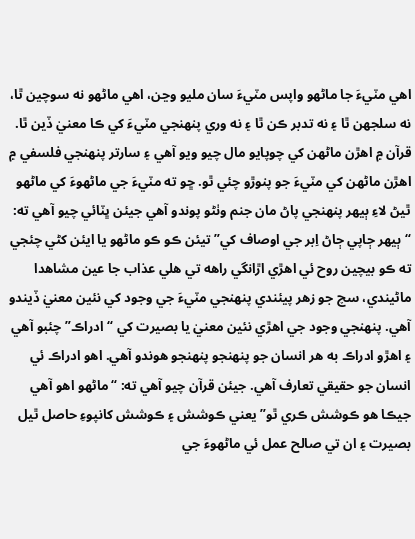اهي مٽيءَ جا ماڻهو واپس مٽيءَ سان مليو وڃن، اهي ماڻهو نه سوچين ٿا، نه سلجهن ٿا ۽ نه تدبر ڪن ٿا ۽ نه وري پنهنجي مٽيءَ کي ڪا معنيٰ ڏين ٿا. قرآن ۾ اهڙن ماڻهن کي چوپايو مال چيو ويو آهي ۽ سارتر پنهنجي فلسفي ۾ اهڙن ماڻهن کي مٽيءَ جو پنوڙو چئي ٿو. ڇو ته مٽيءَ جي ماڻهوءَ کي ماڻهو ٿيڻ لاءِ ٻيهر پنهنجي پاڻ مان جنم وٺڻو پوندو آهي جيئن ڀٽائي چيو آهي ته: “ٻيهر ڄاپي ڄاڻ اِبر جي اوصاف کي” تيئن ڪو ڪو ماڻهو يا ايئن کڻي چئجي ته ڪو بيچين روح ئي اهڙي اڙانگي راهه تي هلي عذاب جا عين مشاهدا ماڻيندي، سچ جو زهر پيئندي پنهنجي مٽيءَ جي وجود کي نئين معنيٰ ڏيندو آهي. پنهنجي وجود جي اهڙي نئين معنيٰ يا بصيرت کي “ادراڪ” چئبو آهي ۽ اهڙو ادراڪ به هر انسان جو پنهنجو پنهنجو هوندو آهي. اهو ادراڪ ئي انسان جو حقيقي تعارف آهي. جيئن قرآن چيو آهي ته: “ماڻهو اهو آهي جيڪا هو ڪوشش ڪري ٿو” يعني ڪوشش ۽ ڪوشش کانپوءِ حاصل ٿيل بصيرت ۽ ان تي صالح عمل ئي ماڻهوءَ جي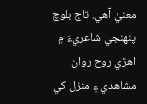معنيٰ آهي. تاج بلوچ پنهنجي شاعريءَ ۾ اهڙي روح روان مشاهدي ۽ منزل کي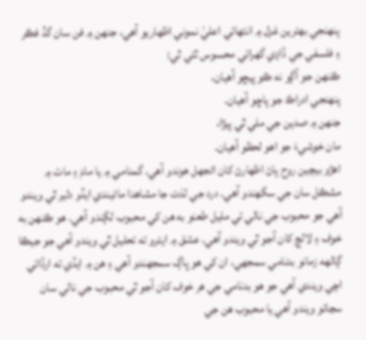پنهنجي بهترين غزل ۾ انتهائي اعليٰ نموني اظهاريو آهي، جنهن ۾ فن سان گڏ فڪر ۽ فلسفي جي ڏاڍي گهرائي محسوس ٿئي ٿي:
ڪنهن جو آڳو نه ڪو پيڇو آهيان،
پنهنجي ادراڪ جو پاڇو آهيان.
جنهن ۾ صدين جي ملي ٿي پيڙا،
مان خوشيءَ جو اهو لحظو آهيان.
اهڙو بيچين روح پاڻ اظهارڻ کان اڻجهل هوندو آهي. گمنامي ۾ يا مامَ ۽ ماٺ ۾ مشڪل سان جي سگهندو آهي. درد جي لذت جا مشاهدا ماڻيندي ايڏو دلير ٿي ويندو آهي جو محبوب جي نالي تي مليل طعنو به هن کي محبوب لڳندو آهي. هو ڪنهن به خوف ۽ لالچ کان آجو ٿي ويندو آهي. عشق ۾ ايترو ته تحليل ٿي ويندو آهي جو جيڪا ڳالهه زمانو بدنامي سمجهي، ان کي هو ڀاڳ سمجهندو آهي ۽ هن ۾ ايڏي ته ارڏائي اچي ويندي آهي جو هو بدنامي جي هر خوف کان آجو ٿي محبوب جي نالي سان سڃاتو ويندو آهي يا محبوب هن جي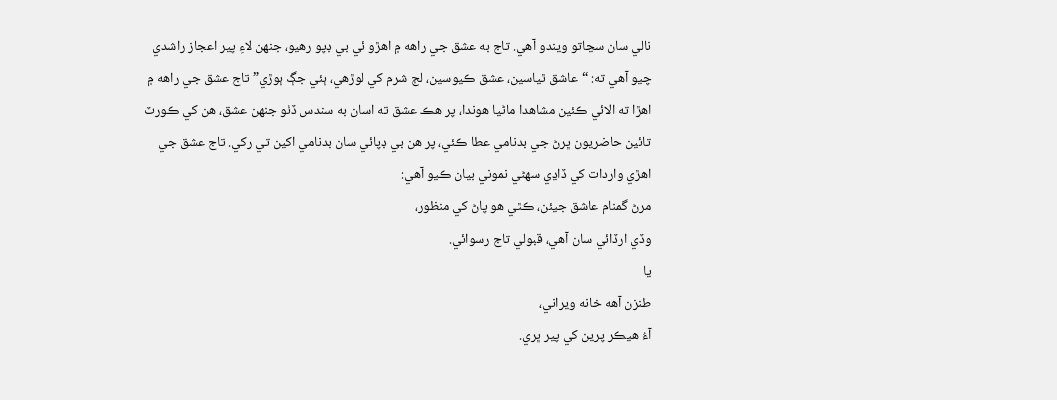نالي سان سڃاتو ويندو آهي. تاج به عشق جي راهه ۾ اهڙو ئي بي ڊپو رهيو، جنهن لاءِ پير اعجاز راشدي چيو آهي ته: “عاشق ٿياسين، عشق ڪيوسين، لڄ شرم کي لوڙهي، ٻئي جڳ ٻوڙي” تاج عشق جي راهه ۾ اهڙا ته الائي ڪئين مشاهدا ماڻيا هوندا، پر هڪ عشق ته اسان به سندس ڏٺو جنهن عشق، هن کي ڪورٽ تائين حاضريون ڀرڻ جي بدنامي عطا ڪئي، پر هن بي ڊپائي سان بدنامي اکين تي رکي. تاج عشق جي اهڙي واردات کي ڏاڍي سهڻي نموني بيان ڪيو آهي:
مرڻ گمنام عاشق جيئن، ڪٿي هو پاڻ کي منظور،
وڏي ارڏائي سان آهي، قبولي تاج رسوائي.
يا
طنزن آهه خانه ويراني،
آءُ هيڪر پرين کي پير ڀري.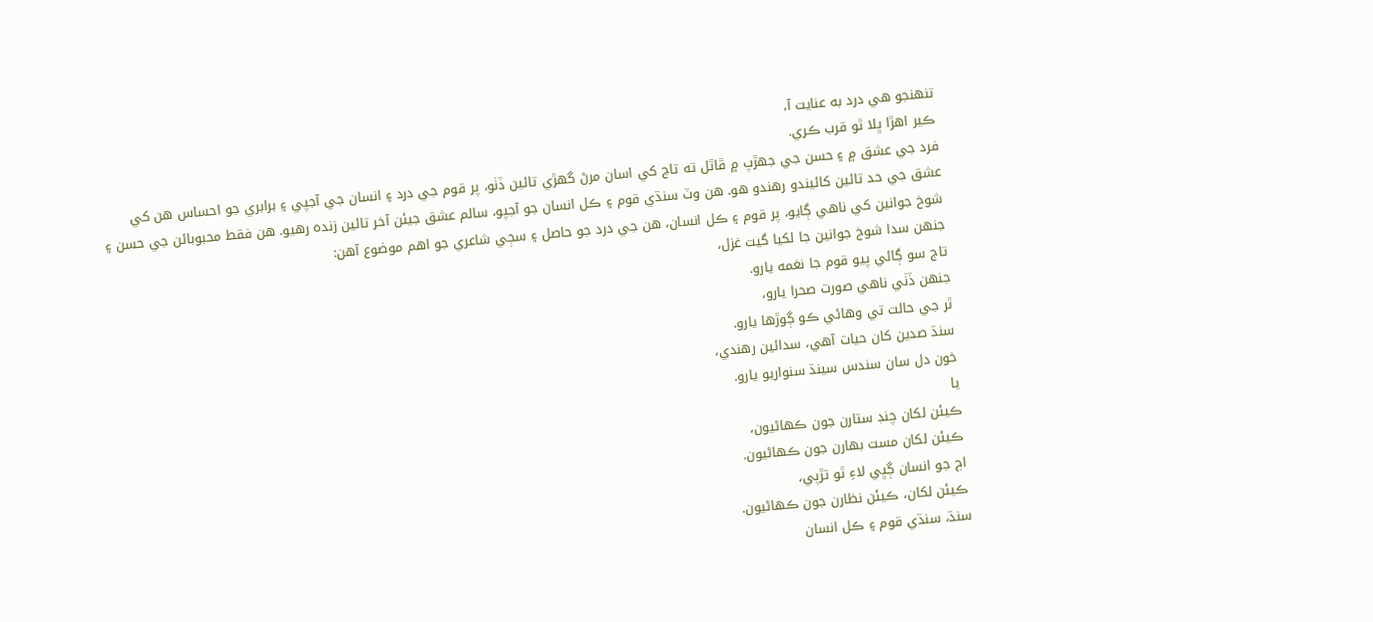تنهنجو هي درد به عنايت آ،
ڪير اهڙا ڀلا ٿو قرب ڪري.
فرد جي عشق ۾ ۽ حسن جي جهڙپ ۾ ڦاٿل ته تاج کي اسان مرڻ گهڙي تائين ڏٺو، پر قوم جي درد ۽ انسان جي آجپي ۽ برابري جو احساس هن کي عشق جي حد تائين کائيندو رهندو هو. هن وٽ سنڌي قوم ۽ ڪل انسان جو آجپو، سالم عشق جيئن آخر تائين زنده رهيو. هن فقط محبوبائن جي حسن ۽ شوخ جوانين کي ناهي ڳايو، پر قوم ۽ ڪل انسان، هن جي درد جو حاصل ۽ سڄي شاعري جو اهم موضوع آهن:
جنهن سدا شوخ جوانين جا لکيا گيت غزل،
تاج سو ڳائي پيو قوم جا نغمه يارو.
جنهن ڏٺي ناهي صورت صحرا يارو،
ٿر جي حالت تي وهائي ڪو ڳوڙها يارو.
سنڌ صدين کان حيات آهي، سدائين رهندي،
خون دل سان سندس سينڌ سنواريو يارو.
يا
ڪيئن لکان چنڊ ستارن جون ڪهاڻيون،
ڪيئن لکان مست بهارن جون ڪهاڻيون.
اڄ جو انسان ڳڀي لاءِ ٿو تڙپي،
ڪيئن لکان، ڪيئن نظارن جون ڪهاڻيون.
سنڌ، سنڌي قوم ۽ ڪل انسان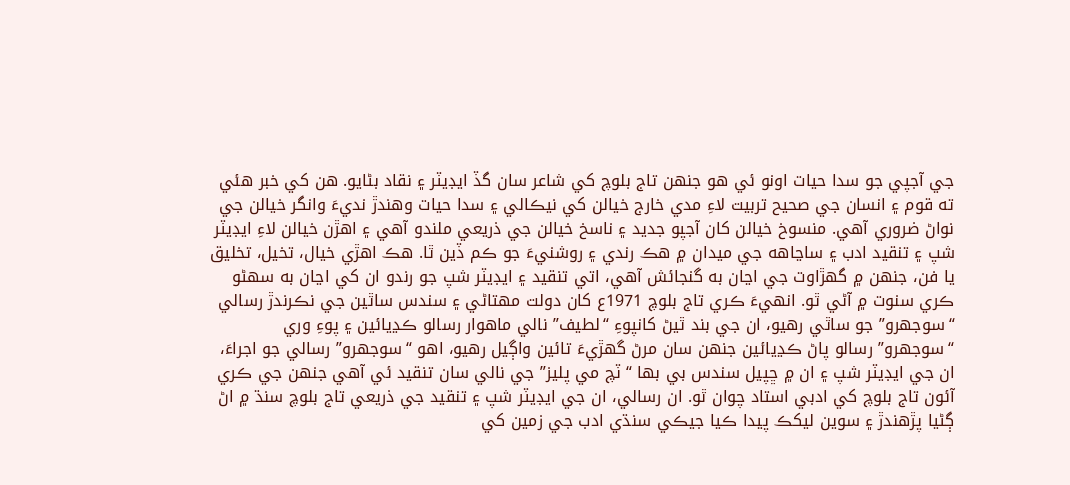جي آجپي جو سدا حيات اونو ئي هو جنهن تاج بلوچ کي شاعر سان گڏ ايڊيٽر ۽ نقاد بڻايو. هن کي خبر هئي ته قوم ۽ انسان جي صحيح تربيت لاءِ مدي خارج خيالن کي نيڪالي ۽ سدا حيات وهندڙ نديءَ وانگر خيالن جي نواڻ ضروري آهي. منسوخ خيالن کان آجپو جديد ۽ ناسخ خيالن جي ذريعي ملندو آهي ۽ اهڙن خيالن لاءِ ايڊيٽر شپ ۽ تنقيد ادب ۽ ساڃاهه جي ميدان ۾ هڪ رندي ۽ روشنيءَ جو ڪم ڏين ٿا. هڪ اهڙي خيال، تخيل، تخليق يا فن، جنهن ۾ گهڙاوت جي اڃان به گنجائش آهي، اتي تنقيد ۽ ايڊيٽر شپ جو رندو ان کي اڃان به سهڻو ڪري سنوت ۾ آڻي ٿو. انهيءَ ڪري تاج بلوچ 1971ع کان دولت مهتاڻي ۽ سندس ساٿين جي نڪرندڙ رسالي “سوجهرو” جو ساٿي رهيو، ان جي بند ٿيڻ کانپوءِ “لطيف” نالي ماهوار رسالو ڪڍيائين ۽ پوءِ وري “سوجهرو” رسالو پاڻ ڪڍيائين جنهن سان مرڻ گهڙيءَ تائين واڳيل رهيو، اهو “سوجهرو” رسالي جو اجراءَ، ان جي ايڊيٽر شپ ۽ ان ۾ ڇپيل سندس بي بها “ٽچ مي پليز” جي نالي سان تنقيد ئي آهي جنهن جي ڪري آئون تاج بلوچ کي ادبي استاد چوان ٿو. ان رسالي، ان جي ايڊيٽر شپ ۽ تنقيد جي ذريعي تاج بلوچ سنڌ ۾ اڻ ڳڻيا پڙهندڙ ۽ سوين ليکڪ پيدا ڪيا جيڪي سنڌي ادب جي زمين کي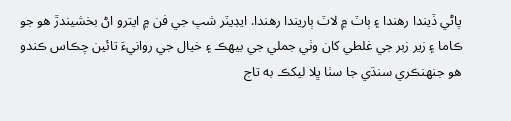پاڻي ڏيندا رهندا ۽ ٻاٽ ۾ لاٽ ٻاريندا رهندا. ايڊيٽر شپ جي فن ۾ ايترو اڻ بخشيندڙ هو جو ڪاما ۽ زير زبر جي غلطي کان وٺي جملي جي بيهڪ ۽ خيال جي روانيءَ تائين چڪاس ڪندو هو جنهنڪري سنڌي جا سٺا ڀلا ليکڪ به تاج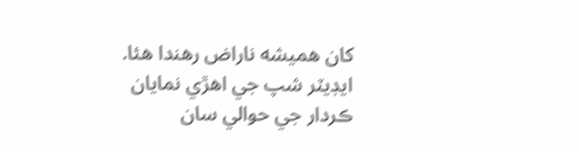کان هميشه ناراض رهندا هئا. ايڊيٽر شپ جي اهڙي نمايان ڪردار جي حوالي سان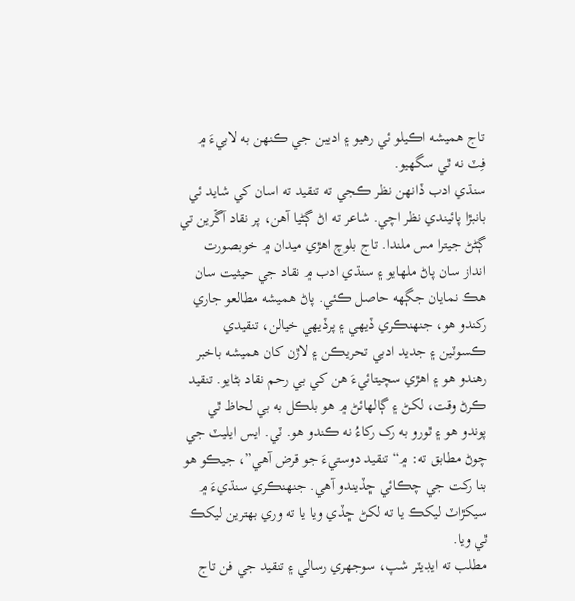تاج هميشه اڪيلو ئي رهيو ۽ اديبن جي ڪنهن به لابيءَ ۾ فِٽ نه ٿي سگهيو.
سنڌي ادب ڏانهن نظر ڪجي ته تنقيد ته اسان کي شايد ئي بانبڙا پائيندي نظر اچي. شاعر ته اڻ ڳڻيا آهن، پر نقاد آڱرين تي ڳڻڻ جيترا مس ملندا. تاج بلوچ اهڙي ميدان ۾ خوبصورت انداز سان پاڻ ملهايو ۽ سنڌي ادب ۾ نقاد جي حيثيت سان هڪ نمايان جڳهه حاصل ڪئي. پاڻ هميشه مطالعو جاري رکندو هو، جنهنڪري ڏيهي ۽ پرڏيهي خيالن، تنقيدي ڪسوٽين ۽ جديد ادبي تحريڪن ۽ لاڙن کان هميشه باخبر رهندو هو ۽ اهڙي سچيتائيءَ هن کي بي رحم نقاد بڻايو. تنقيد ڪرڻ وقت، لکڻ ۽ ڳالهائڻ ۾ هو بلڪل به بي لحاظ ٿي پوندو هو ۽ ٿورو به رک رکاءُ نه ڪندو هو. ٽي. ايس ايليٽ جي چوڻ مطابق ته: ۾“تنقيد دوستيءَ جو قرض آهي”، جيڪو هو بنا رکت جي چڪائي ڇڏيندو آهي. جنهنڪري سنڌيءَ ۾ سيکڙاٽ ليکڪ يا ته لکڻ ڇڏي ويا يا ته وري بهترين ليکڪ ٿي ويا.
مطلب ته ايڊيٽر شپ، سوجهري رسالي ۽ تنقيد جي فن تاج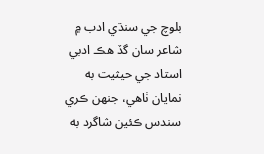بلوچ جي سنڌي ادب ۾ شاعر سان گڏ هڪ ادبي استاد جي حيثيت به نمايان ٺاهي، جنهن ڪري سندس ڪئين شاگرد به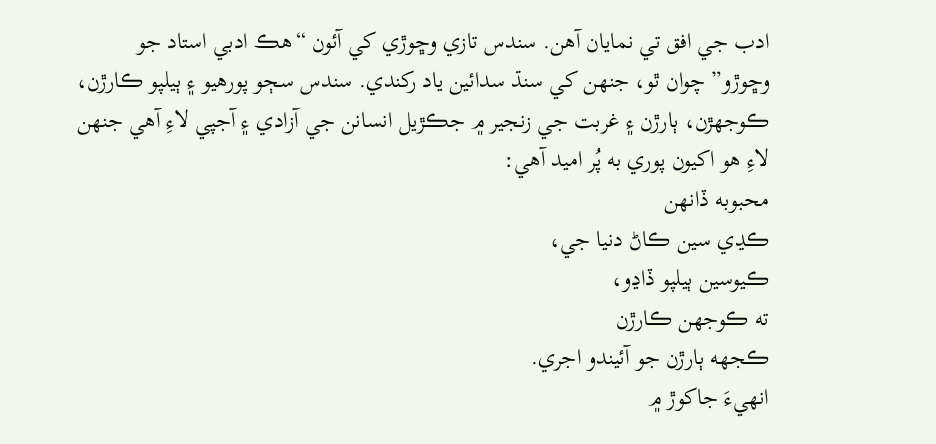ادب جي افق تي نمايان آهن. سندس تازي وڇوڙي کي آئون “هڪ ادبي استاد جو وڇوڙو” چوان ٿو، جنهن کي سنڌ سدائين ياد رکندي. سندس سڄو پورهيو ۽ ٻيلپو ڪارڙن، ڪوجهڙن، ٻارڙن ۽ غربت جي زنجير ۾ جڪڙيل انسانن جي آزادي ۽ آجپي لاءِ آهي جنهن لاءِ هو اکيون پوري به پُر اميد آهي:
محبوبه ڏانهن
ڪڍي سين ڪاڻ دنيا جي،
ڪيوسين ٻيلپو ڏاڍو،
ته ڪوجهن ڪارڙن
ڪجهه ٻارڙن جو آئيندو اجري.
انهيءَ جاکوڙ ۾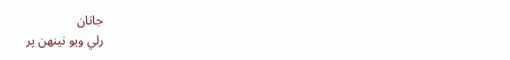جانان
رلي ويو نينهن پر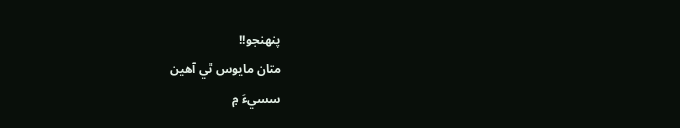پنهنجو!!
متان مايوس ٿي آهين
سسيءَ ۾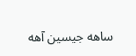ساهه جيسين آهه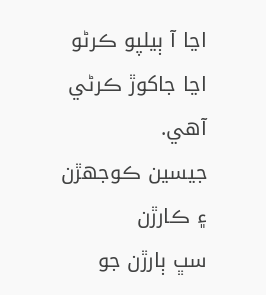اڃا آ ٻيلپو ڪرڻو
اڃا جاکوڙ ڪرڻي آهي.
جيسين ڪوجهڙن ۽ ڪارڙن
سڀ ٻارڙن جو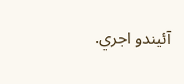آئيندو اجري.